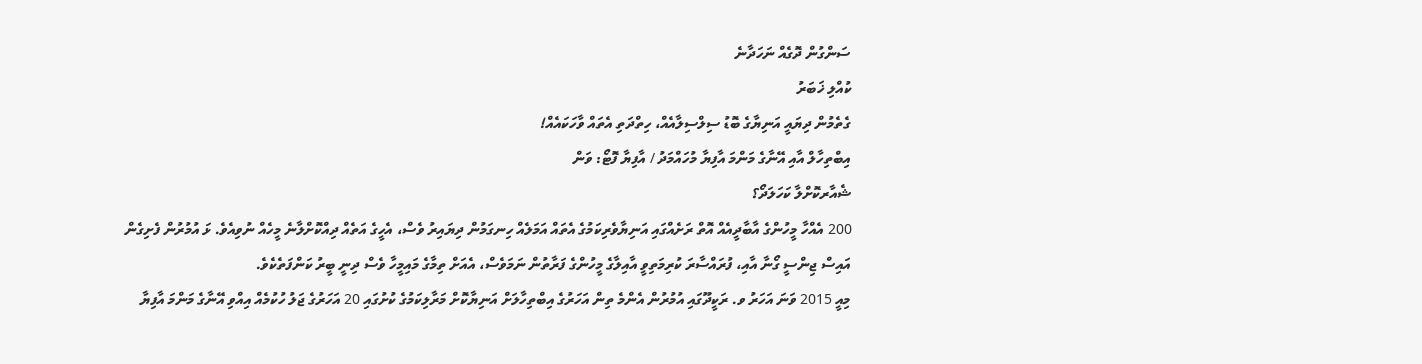ސަންގުން ދޮގެއް ނަހަދާނެ
ކުއްލި ޚަބަރު
ގެތެމުން ދިޔައީ އަނިޔާގެ ބޮޑު ސިލްސިލާއެއް، ހިތްދަތި އެތައް ވާހަކައެއް!
އިބްތިހާލް އާއި އޭނާގެ މަންމަ އާފިޔާ މުހައްމަދު / އާފިޔާ ފޮޓޯ: ވަން
ޝެއާރކޮށްލާ ކަހަލަދޯ؟
200 އެއްހާ މީހުންގެ އާބާދީއެއް އޮތް ރަށެއްގައި އަނިޔާވެރިކަމުގެ އެތައް އަމަލެއް ހިނގަމުން ދިޔައިރު ވެސް، އެހީގެ އަތެއް ދިއްކޮށްލާނެ މީހެއް ނުވިއެވެ. ޅަ އުމުރުން ފެށިގެން އައިސް ޖިންސީ ގޯނާ އާއި، ފުރައްސާރަ ކުރިމަތިވީ އާއިލާގެ މީހުންގެ ފަރާތުން ނަމަވެސް، އެއަށް ތިމާގެ މައިމީހާ ވެސް ދިނީ ބީރު ކަންފަތެކެވެ.
މިއީ 2015 ވަނަ އަހަރު ވ. ރަކީދޫގައި އުމުރުން އެންމެ ތިން އަހަރުގެ އިބްތިހާލަށް އަނިޔާކޮށް މަރާލިކަމުގެ ކުށުގައި 20 އަހަރުގެ ޖަލު ހުކުމެއް އިއްވި އޭނާގެ މަންމަ އާފިޔާ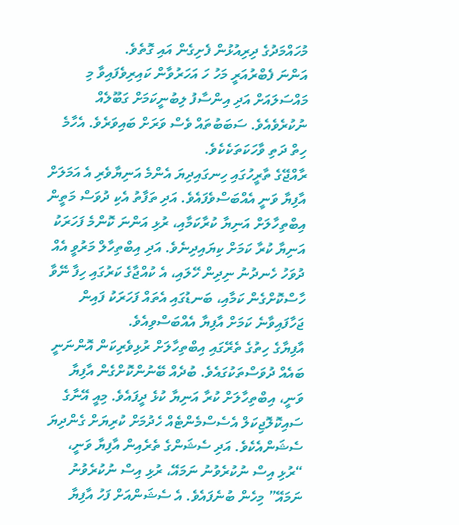މުހައްމަދުގެ ދިރިއުޅުން ފެށިގެން އައި ގޮތެވެ.
އަންނަ ފެބްރުއަރީ މަހު ހަ އަހަރުވާން ކައިރިވެފައިވާ މި މައްސަލައަށް އަދި އިންސާފު ލިބުނީކަމަށް ގަބޫލެއް ނުކުރެވެއެވެ. ސަބަބުތައް ވެސް ވަރަށް ބައިވަރެވެ. އެހާމެ ހިތް ދަތި ވާހަކަތަކެކެވެ.
ރާއްޖޭގެ ތާރީހުގައި ހިނގައިދިޔަ އެންމެ އަނިޔާވެރި އެ އަމަލަށް އާފިޔާ ވަނީ އެއްބަސްވެފައެވެ. އަދި ތަފާތު އެކި ދުވަސް މަތީން އިބްތިހާލަށް އަނިޔާ ކުރާކަމާއި، ރުޅި އަންނަ ކޮންމެ ފަހަރަކު އަނިޔާ ކުރާ ކަމަށް ކިޔައިދިނެވެ. އަދި އިބްތިހާލް މަރުވީ އެއް ދުވަހު ހެނދުނު ނިދިން ހޭލައި، އެ ކުއްޖާގެ ކަރުގައި ހިފާ ނޭވާ ހާސްކޮށްގެން ކަމާއި، ބަނޑުގައި އެތައް ފަހަރަކު ފައިން ޖަހާފައިވާނެ ކަމަށް އާފިޔާ އެއްބަސްވިއެވެ.
އާފިޔާގެ ހިތުގެ ތެރޭގައި އިބްތިހާލަށް ރުޅިވެރިކަން އޮންނަނީ ބައެއް ދުވަސްތަކުގައެވެ. ބުދެއް ބޭނުންކޮށްގެން އާފިޔާ ވަނީ، އިބްތިހާލަށް ކުރާ އަނިޔާ ކުޅެ ދީފައެވެ. މިއީ އޭނާގެ ސައިކޮލޮޖިކަލް އެސެސްމެންޓެއް ހެދުމަށް ކުރިޔަށް ގެންދިޔަ ސެޝަންއެކެވެ. އަދި ސެޝަންގެ ތެރެއިން އާފިޔާ ވަނީ، “ރުޅި އިސް ނުކުރެވުނު ނަމައޭ، ރުޅި އިސް ނުކުރެވުނު ނަމައޭ” މިހެން ބުނެފައެވެ. އެ ސެޝަންއަށް ފަހު އާފިޔާ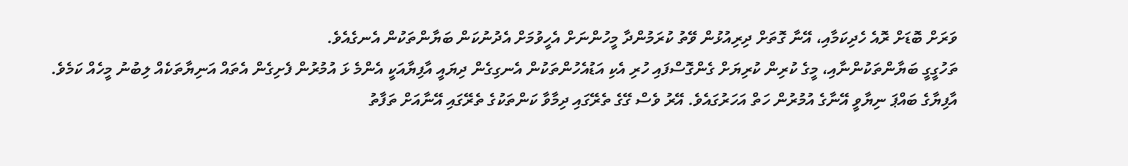ވަރަށް ބޮޑަށް ރޮއެ ހެދިކަމާއި، އޭނާ ގޮތަށް ދިރިއުޅުން ވޭތު ކުރަމުންދާ މީހުންނަށް އެހީވުމަށް އެދުނުކަން ބަޔާންތަކުން އެނގެއެވެ.
ތަހުގީގީ ބަޔާންތަކުންނާއި، މީގެ ކުރިން ކުރިޔަށް ގެންގޮސްފައި ހުރި އެކި އަޑުއެހުންތަކުން އެނގިގެން ދިޔައީ އާފިޔާއަކީ އެންމެ ޅަ އުމުރުން ފެށިގެން އެތައް އަނިޔާތަކެއް ލިބުނު މީހެއް ކަމެވެ.
އާފިޔާގެ ބައްޕަ ނިޔާވީ އޭނާގެ އުމުރުން ހަތް އަހަރުގައެވެ. އޭރު ވެސް ގޭގެ ތެރޭގައި ދިމާވާ ކަންތަކުގެ ތެރޭގައި އޭނާއަށް ތަފާތު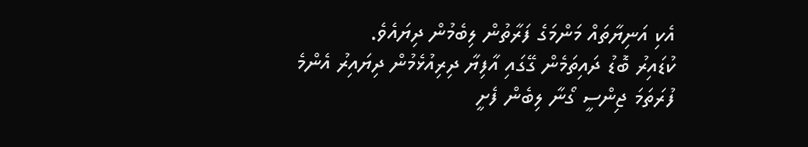އެކި އަނިޔާތައް މަންމަގެ ފަރާތުން ލިބެމުން ދިޔައެވެ.
ކުޑައިރު ބޮޑު ދައިތަމެން ގޭގައި އާފިޔާ ދިރިއުޅެމުން ދިޔައިރު އެންމެ ފުރަތަމަ ޖިންސީ ގޯނާ ލިބެން ފެށީ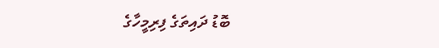ބޮޑު ދައިތަގެ ފިރިމީހާގެ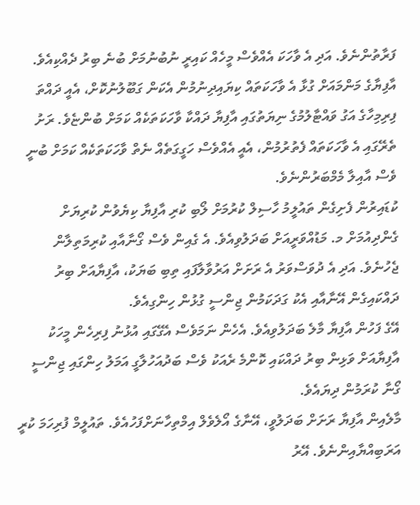ފަރާތުންނެވެ. އަދި އެ ވާހަކަ އެއްވެސް މީހެއް ކައިރީ ނުބުނުމަށް ބުނެ ބިރު ދެއްކިއެވެ.
އާފިޔާގެ މަންމައަށް ގުޅާ އެ ވާހަކަތައް ކިޔައިދިނުމުން އެކަން ގަބޫލުނުކޮށް، އެއީ ދައްތަ ފިރިމިހާގެ އަގު ވައްޓާލުމުގެ ނިޔަތުގައި އާފިޔާ ދައްކާ ވާހަކަތަކެއް ކަމަށް ބުންޏެވެ. ރަށު ތެރޭގައި އެ ވާހަކަތައް ފެތުރުމުން، އެއީ އެއްވެސް ހަގީގަތެއް ނެތް ވާހަކަތަކެއް ކަމަށް ބުނީ ވެސް އާއިލާ މެމްބަރުންނެވެ.
ކުޑައިރުން ފެށިގެން ތައުލީމު ހާސިލް ކުރުމަށް ލޯބި ކުރި އާފިޔާ ކިޔެވުން ކުރިޔަށް ގެންދިއުމަށް މ. މަޑުއްވަރީއަށް ބަދަލުވިއެވެ. އެ ގެއިން ވެސް ގޯނާއާއި ކުރިމަތިލާން ޖެހުނެވެ. އަދި އެ ދުވަސްވަރު އެ ރަށަށް އަރުވާލާފައި ތިބި ބަޔަކު، އާފިޔާއަށް ބިރު ދައްކައިގެން އޭނާއާއި އެކު ގަދަކަމުން ޖިންސީ ގުޅުން ހިންގިއެވެ.
އޭގެ ފަހުން އާފިޔާ މާލެ ބަދަލުވިއެވެ. އެހެން ނަމަވެސް އެގޭގައި އުޅުނު ފިރިހެން މީހަކު އާފިޔާއަށް ވަޅިން ބިރު ދައްކައި ކޮންމެ ރެއަކު ވެސް ބަދުއަހުލާގީ އަމަލު ހިންގައި ޖިންސީ ގޯނާ ކުރަމުން ދިޔައެވެ.
މާލެއިން އާފިޔާ ރަށަށް ބަދަލުވީ، އޭނާގެ އޯލެވެލް އިމްތިހާނަށްފަހުއެވެ. ތައުލީމް ފުރިހަމަ ކުރީ އަރަބިއްޔާއިންނެވެ. އޭރު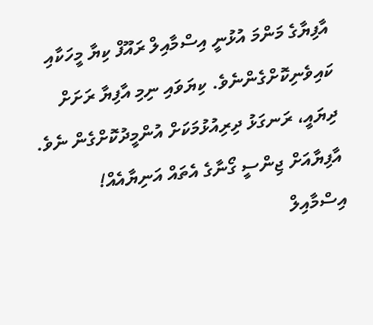އާފިޔާގެ މަންމަ އުޅުނީ އިސްމާއިލް ރައޫފް ކިޔާ މީހަކާއި ކައިވެނިކޮށްގެންނެވެ. ކިޔަވައި ނިމި އާފިޔާ ރަށަށް ދިޔައީ، ރަނގަޅު ދިރިއުޅުމަކަށް އުންމީދުކޮށްގެން ނެވެ.
އާފިޔާއަށް ޖިންސީ ގޯނާގެ އެތައް އަނިޔާއެއް!
އިސްމާއިލް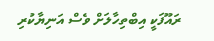ރައޫފަކީ އިބްތިހާލަށް ވެސް އަނިޔާކުރި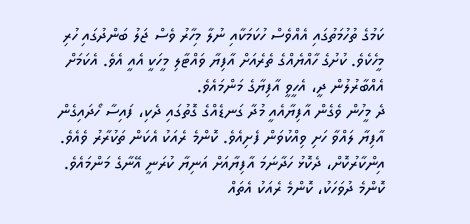ކަމުގެ ތުހުމަތުގައި އެއްވެސް ހުކަމަކާއި ނުލާ މިހާރު ވެސް ޖަލު ބަންދުގައި ހުރި މީހެކެވެ. ކުށުގެ ހާއްޔެއްގެ ތެރެއަށް އާފިޔާ ވައްޓާލި މީހަކީ އެއީ އެވެ. އެކަމަށް އެއްބާރުލުން ދީ، އެހީވީ އާފިޔާގެ މަންމައެވެ.
ދެ މީހުން ވެގެން އާފިޔާއެއީ މުދާ ގަނޑެއްގެ ގޮތުގައި ދެކި، ފައިސާ ހޯދައިގެން އާފިޔާ ލައްވާ ހަށި ވިއްކުވަން ފެށިއެވެ. ކޮންމެ ރެއަކު އެކަން ތަކުރާރު ވެއެވެ. އިންކާރުކޮށް، ދެކޮޅު ހަދާނަމަ އާފިޔާއަށް އަނިޔާ ކުރަނީ އޭނާގެ މަންމައެވެ.
ކޮންމެ ދުވަހަކު، ކޮންމެ ރެއަކު އެތައް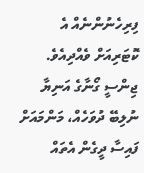ފިރިހެނުންނެއް އެ ކޮޓަރިއަށް ވެއްދިއެވެ. ޖިންސީ ގޯނާގެ އަނިޔާ ނުލިބޭ ދުވަހެއް، މަންމައަށް ފައިސާ ދީގެން އެތައް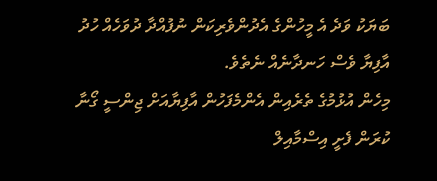ބަޔަކު ވަދެ އެ މީހުންގެ އެދުންވެރިކަން ނުފުއްދާ ދުވަހެއް ހުދު އާފިޔާ ވެސް ހަނދާނެއް ނެތެވެ.
މިހެން އުޅުމުގެ ތެރެއިން އެންމެފަހުން އާފިޔާއަށް ޖިންސީ ގޯނާ ކުރަން ފެށީ އިސްމާއިލް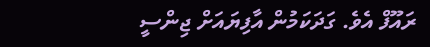ރައޫފް އެވެ. ގަދަކަމުން އާފިޔައަށް ޖިންސީ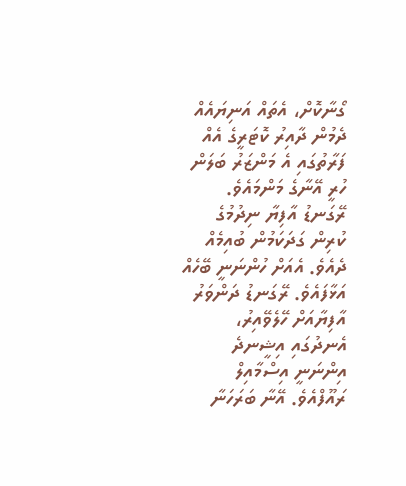ގޯނާކޮށް، އެތައް އަނިޔައެއް ދެމުން ދާއިރު ކޮޓަރީގެ އެއް ފަރާތުގައި އެ މަންޒަރު ބަލަން ހުރީ އޭނާގެ މަންމައެވެ.
ރޭގަނޑު އާފިޔާ ނިދުމުގެ ކުރިން ގަދަކަމުން ބުއިމެއް ދެއެވެ. އެއަށް ހުންނަނީ ބޭހެއް އަޅާފައެވެ. ރޭގަނޑު ދަންވަރު އާފިޔާއަށް ހޭލެވޭއިރު، އެނދުގައި އިޝީނދެ އިންނަނީ އިސްމާއިލް ރައޫފްއެވެ. އޭނާ ބަރަހަނާ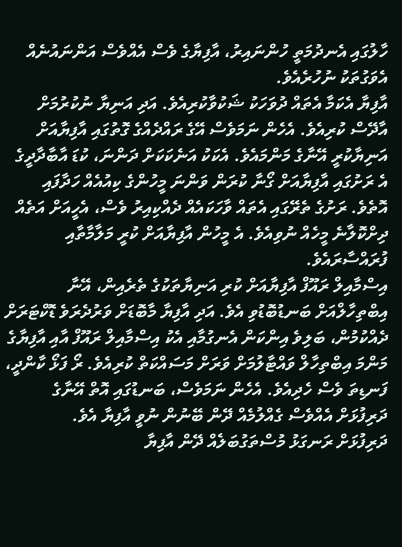ހާލުގައި އެނދުމަތީ ހުންނައިރު، އާފިޔާގެ ވެސް އެއްވެސް އަންނައުނެއް އެވަގުތަކު ނުހުރެއެވެ.
އާފިޔާ އެކަމާ އެތައް ދުވަހަކު ޝަކުވާކުރިއެވެ. އަދި އަނިޔާ ނުކުރުމަށް އާދޭސް ކުރިއެވެ. އެހެން ނަމަވެސް އޭގެ ރައްދެއްގެ ގޮތުގައި އާފިޔާއަށް އަނިޔާކުރީ އޭނާގެ މަންމައެވެ. އެކަކު އަނެކަކަށް ދަންނަ، ކުޑަ އާބާދާދީގެ އެ ރަށުގައި އާފިޔާއަށް ގޯނާ ކުރަން ވަންނަ މީހުންގެ ކިއުއެއް ހަދާފައި އޮތެވެ. ރަށުގެ ތެރޭގައި އެތައް ވާހަކައެއް ދެއްކިއިރު ވެސް، އެހީއަށް އަތެއް ދިށްކޮލާނެ މީހެއް ނުވިއެވެ. އެ މީހުން އާފިޔާއަށް ކުރީ މަލާމާތާއި ފުރައްސާރައެވެ.
އިސްމާއިލް ރައޫފް އާފިޔާއަށް ކުރި އަނިޔާތަކުގެ ތެރެއިން، އޭނާ އިބްތިހާލްއަށް ބަނޑުބޮޑުވި އެވެ. އަދި އާފިޔާ މާބޮޑަށް ވަރުދެރަވެ ޑޮކްޓަރަށް ދެއްކުމުން، ބަލިވެ އިންކަން އެނގުމާއި އެކު އިސްމާއިލް ރައޫފް އާއި އާފިޔާގެ މަންމަ އިބްތިހާލް ވައްޓާލުމަށް ވަރަށް މަސައްކަތް ކުރިއެވެ. ރޯ ފަޅޯ ކާންދީ، ފަނޑިތަ ވެސް ހެދިއެވެ. އެހެން ނަމަވެސް، ބަނޑުގައި އޮތް އޭނާގެ ދަރިފުޅަށް އެއްވެސް ގެއްލުމެއް ދޭން ބޭނުން ނުވީ އާފިޔާ އެވެ.
ދަރިފުޅަށް ރަނގަޅު މުސްތަގުބަލެއް ދޭން އާފިޔާ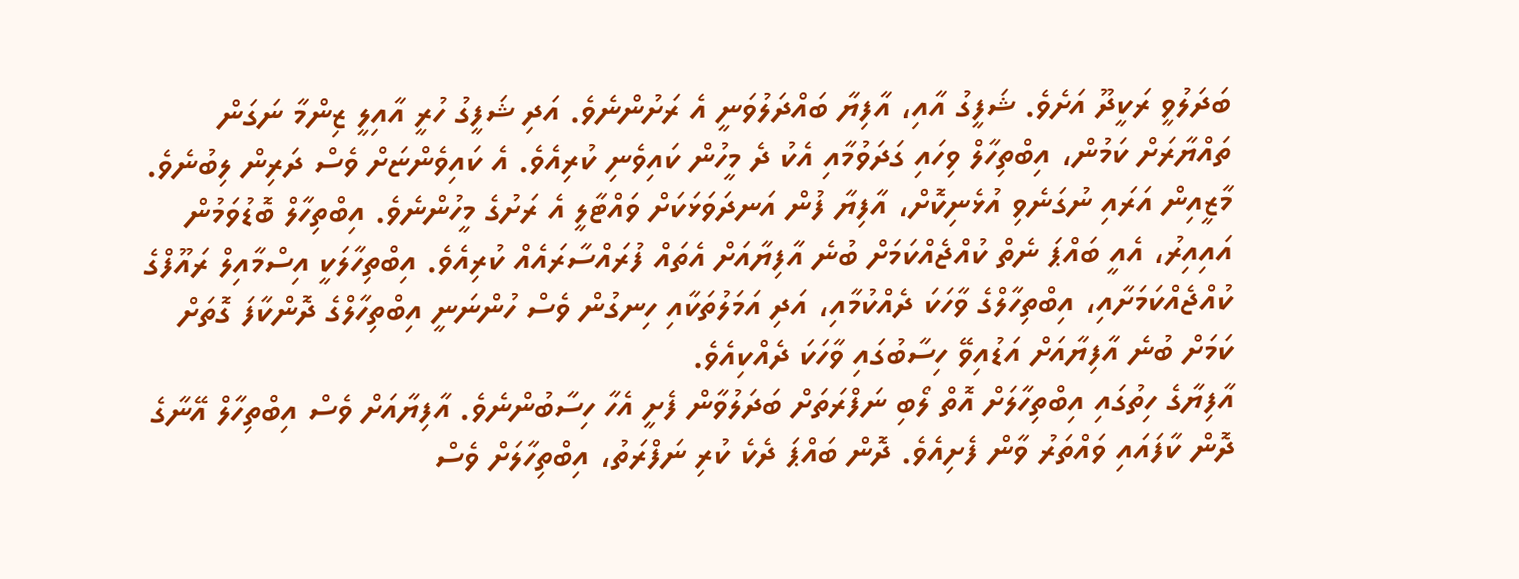ބަދަލުވީ ރަކީދޫ އަށެވެ. ޝަފީގު އާއި، އާފިޔާ ބައްދަލުވަނީ އެ ރަށުންނެވެ. އަދި ޝަފީގު ހުރީ އާއިލީ ޒިންމާ ނަގަން ތައްޔާރަށް ކަމުން، އިބްތިހާލް ވިހައި ގަދަވުމާއި އެކު ދެ މީހުން ކައިވެނި ކުރިއެވެ. އެ ކައިވެންޏަށް ވެސް ދަރިން ލިބުނެވެ.
މާޒީއިން އަރައި ނުގަނެވި އުޅެނިކޮށް، އާފިޔާ ފުން އަނދަވަޅަކަށް ވައްޓާލީ އެ ރަށުގެ މީހުންނެވެ. އިބްތިހާލް ބޮޑުވަމުން އައިއިރު، އެއީ ބައްޕަ ނެތް ކުއްޖެއްކަމަށް ބުނެ އާފިޔާއަށް އެތައް ފުރައްސާރައެއް ކުރިއެވެ. އިބްތިހާލަކީ އިސްމާއިލް ރައޫފްގެ ކުއްޖެއްކަމަށާއި، އިބްތިހާލްގެ ވާހަކަ ދެއްކުމާއި، އަދި އަމަލުތަކާއި ހިނގުން ވެސް ހުންނަނީ އިބްތިހާލްގެ ދޮންކާފަ ގޮތަށް ކަމަށް ބުނެ އާފިޔާއަށް އަޑުއިވޭ ހިސާބުގައި ވާހަކަ ދެއްކިއެވެ.
އާފިޔާގެ ހިތުގައި އިބްތިހާލަށް އޮތް ލޯބި ނަފްރަތަށް ބަދަލުވާން ފެށީ އެހާ ހިސާބުންނެވެ. އާފިޔާއަށް ވެސް އިބްތިހާލް އޭނާގެ ދޮން ކާފައައި ވައްތަރު ވާން ފެށިއެވެ. ދޮން ބައްޕަ ދެކެ ކުރި ނަފްރަތު، އިބްތިހާލަށް ވެސް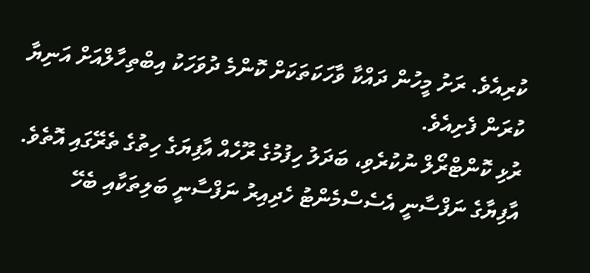ކުރިއެވެ. ރަށު މީހުން ދައްކާ ވާހަކަތަކަށް ކޮންމެ ދުވަހަކު އިބްތިހާލްއަށް އަނިޔާ ކުރަން ފެށިއެވެ.
ރުޅި ކޮންޓްރޯލް ނުކުރެވި، ބަދަލު ހިފުމުގެ ރޫހެއް އާފިޔަގެ ހިތުގެ ތެރޭގައި އޮތެވެ. އާފިޔާގެ ނަފްސާނީ އެސެސްމެންޓު ހެދިއިރު ނަފްސާނީ ބަލިތަކާއި ބެހޭ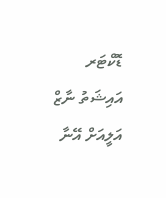ޑޮކްޓަރ އައިޝަތު ނާޒް އަލީއަށް އޭނާ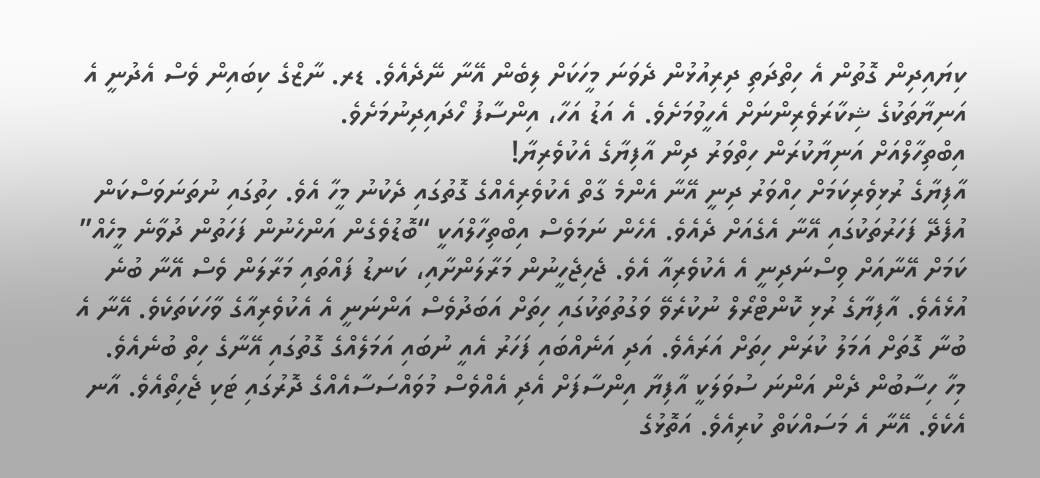ކިޔައިދިން ގޮތުން އެ ހިތްދަތި ދިރިއުޅުން ދެވަނަ މީހަކަށް ލިބެން އޭނާ ނޭދެއެވެ. ޑރ. ނާޒްގެ ކިބައިން ވެސް އެދުނީ އެ އަނިޔާތަކުގެ ޝިކާރަވެރިންނަށް އެހީވުމަށެވެ. އެ އަޑު އަހާ، އިންސާފު ހޯދައިދިނުމަށެވެ.
އިބްތިހާލްއަށް އަނިޔާކުރަން ހިތްވަރު ދިން އާފިޔާގެ އެކުވެރިޔާ!
އާފިޔާގެ ރުޅިވެރިކަމަށް ހިއްވަރު ދިނީ އޭނާ އެންމެ ގާތް އެކުވެރިއެއްގެ ގޮތުގައި ދެކުނު މީހާ އެވެ. ހިތުގައި ނުތަނަވަސްކަން އުފެދޭ ފަހަރުތަކުގައި އޭނާ އެގެއަށް ދެއެވެ. އެހެން ނަމަވެސް އިބްތިހާލްއަކީ “ބޮޑުވެގެން އަންހެނުން ފަހަތުން ދުވާނެ މީހެއް” ކަމަށް އޭނާއަށް ވިސްނަދިނީ އެ އެކުވެރިއާ އެވެ. ޖެހިޖެހީނުން މަރާލަންށާއި، ކަނޑު ފައްތައި މަރާލަން ވެސް އޭނާ ބުނެ އުޅެއެވެ. އާފިޔާގެ ރުޅި ކޮންޓްރޯލް ނުކުރެވޭ ވަގުތުތަކުގައި ހިތަށް އަބަދުވެސް އަންނަނީ އެ އެކުވެރިއާގެ ވާހަކަތަކެވެ. އޭނާ އެ ބުނާ ގޮތަށް އަމަލު ކުރަން ހިތަށް އަރައެވެ. އަދި އަނެއްބައި ފަހަރު އެއީ ނުބައި އަމަލެއްގެ ގޮތުގައި އޭނާގެ ހިތް ބުނެއެވެ.
މިހާ ހިސާބުން ދެން އަންނަ ސުވަލަކީ އާފިޔާ އިންސާފަށް އެދި އެއްވެސް މުވައްސަސާއެއްގެ ދޮރުގައި ޓަކި ޖެހިތޯއެވެ. އާނ އެކެވެ. އޭނާ އެ މަސައްކަތް ކުރިއެވެ. އަތޮޅުގެ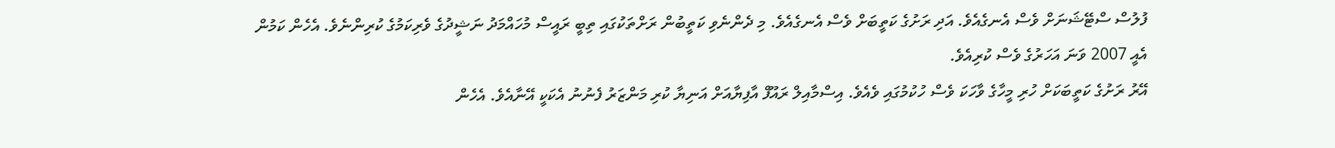ފުލުސް ސްޓޭޝަނަށް ވެސް އެނގެއެވެ. އަދި ރަށުގެ ކަތީބަށް ވެސް އެނގެއެވެ. މި ދެންނެވި ކަތީބުން ރަށްތަކުގައި ތިބީ ރައީސް މުހައްމަދު ނަޝީދުގެ ވެރިކަމުގެ ކުރިންނެވެ. އެހެން ކަމުން އެއީ 2007 ވަނަ އަހަރުގެ ވެސް ކުރިއެވެ.
އޭރު ރަށުގެ ކަތީބަކަށް ހުރި މީހާގެ ވާހަކަ ވެސް ހުކުމުގައި ވެއެވެ. އިސްމާއިލް ރައޫފް އާފިޔާއަށް އަނިޔާ ކުރި މަންޒަރު ފެނުނު އެކަކީ އޭނާއެވެ. އެހެން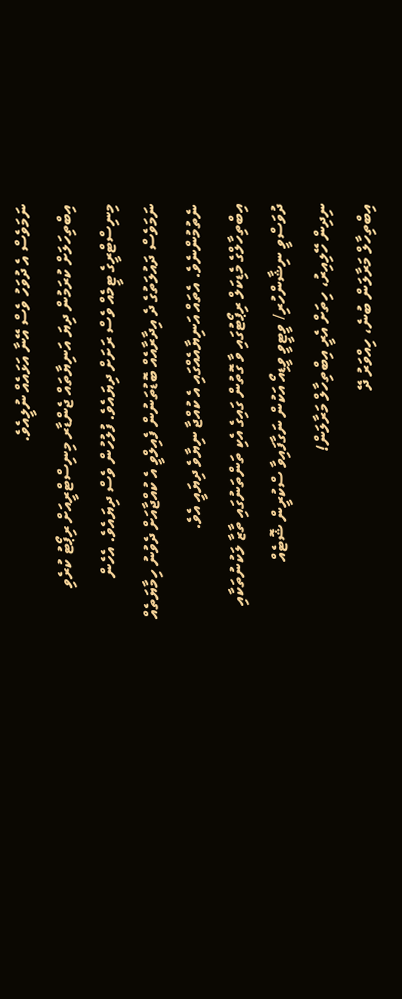ނަމަވެސް އެ ދުވަހު ވެސް އޭނާ އަޅައެއް ނުލީއެވެ.
އިބްތިހަލަށް ކުރަމުން ދިޔަ އަނިޔާތައް ޖެންޑާރ މިނިސްޓްރީއަށް ރިޕޯޓު ކުރެވި މިނިސްޓްރީގެ ޓީމެއް ވެސް ރަށަށް ދިޔައެވެ. ފުލުހުން ވެސް ދިޔައެވެ. އެހެން ނަމަވެސް ދައުލަތުގެ ދެ އިދާރާއެއް ބޮޑުތަނުން ފެއިލްވީ އެ ކުއްޖާއަށް ދެވުނު ހިމާޔަތެއް ނެތުމުންނެވެ. އެތައް އަނިޔާއެއްގައި އެ ކުއްޖާ ނިޔާވެ ދިޔައީ އެވެ.
އިބްތިހާލްގެ މެޑިކަލް ރިޕޯޓުގައި ވާ ގޮތުން ގައިގެ އެކި ތަންތަނުގައި ތާޒާ ލަކުނުތަކާއި ދުވަސްވީ ނިޝާންހުރި/ ވީޓީވީ ވީޑިއޯ އަކުން ނަގާފައިވާ ސްކުރީން ޝޮޓެއް
ނިދިން ހޭލިއިރު، ހިތަށް އެރީ އިބްތިހާލް މަރާލަން!
އިބްތިހާލް މަރާލަން ބުނެ، ހިއްވަރު ދޭ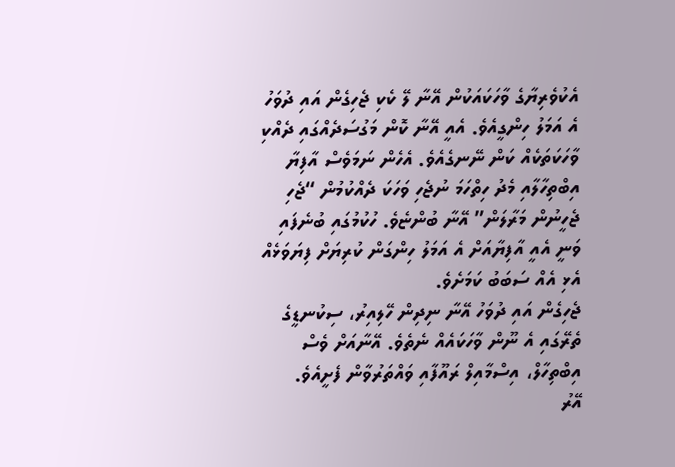އެކުވެރިޔާގެ ވާހަކައަކުން އޭނާ ލޭ ކެކި ޖެހިގެން އައި ދުވަހު އެ އަމަލު ހިންގީއެވެ. އެއީ އޭނާ ކޮން މަގުސަދެއްގައި ދެއްކި ވާހަކަތަކެއް ކަން ނޭނގެއެވެ. އެހެން ނަމަވެސް އާފިޔާ އިބްތިހާލާއި މެދު ހިތްހަމަ ނުޖެހި ވަހަކަ ދެއްކުމުން “ޖެހި ޖެހީނުން މަރާލަން” އޭނާ ބުންޏެވެ. ހުކުމުގައި ބުނެފައި ވަނީ އެއީ އާފިޔާއަށް އެ އަމަލު ހިންގަން ކުރިޔަށް ފިޔަވަޅެއް އެޅި އެއް ސަބަބު ކަމަށެވެ.
ޖެހިގެން އައި ދުވަހު އޭނާ ނިދިން ހޭލިއިރު، ސިކުނޑީގެ ތެރޭގައި އެ ނޫން ވާހަކައެއް ނެތެވެ. އޭނާއަށް ވެސް އިބްތިހާލް، އިސްމާއިލް ރައޫފާއި ވައްތަރުވާން ފެށީއެވެ.
އޭރު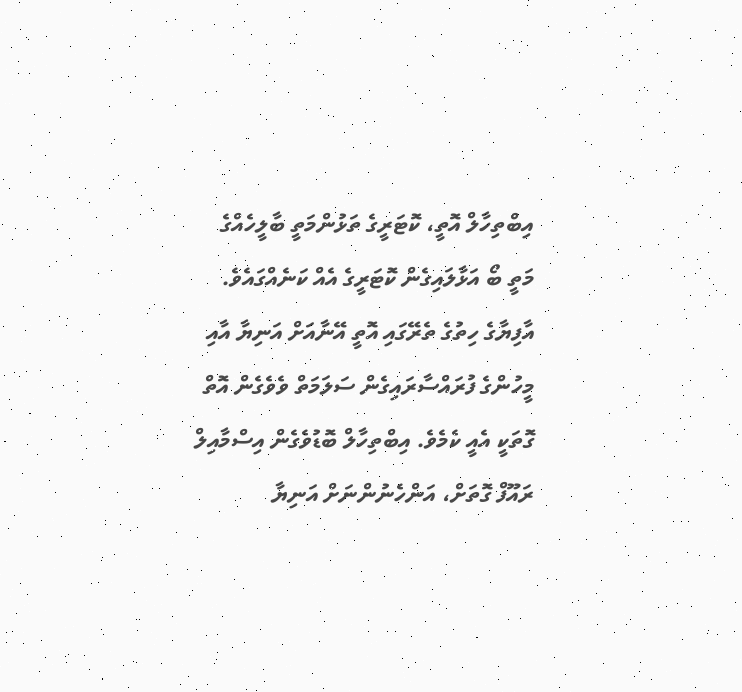އިބްތިހާލް އޮތީ، ކޮޓަރީގެ ތަޅުންމަތީ ބާލީހެއްގެ މަތީ ބޯ އަޅާލައިގެން ކޮޓަރީގެ އެއް ކަނެއްގައެވެ. އާފިޔާގެ ހިތުގެ ތެރޭގައި އޮތީ އޭނާއަށް އަނިޔާ އާއި މީހުންގެ ފުރައްސާރައިގެން ސަލަމަތް ވެވެގެން އޮތް ގޮތަކީ އެއީ ކެމެވެ. އިބްތިހާލް ބޮޑުވެގެން އިސްމާއިލް ރައޫފް ގޮތަށް، އަންހެނުންނަށް އަނިޔާ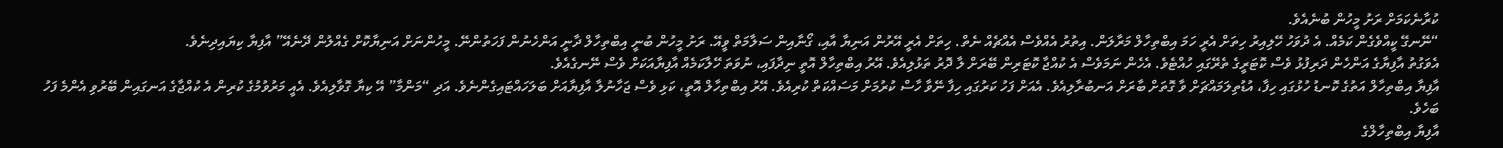ކުރާނެކަމަށް ރަށު މީހުން ބުނެއެވެ.
“ނޭނގޭ ކީއްވެގެން ކަމެއް. އެ ދުވަހު ހޭލިއިރު ހިތަށް އެރީ ހަމަ އިބްތިހާލް މަރާލަން. އިތުރު އެއްވެސް އެއްޗެއް ނެތް. ހިތަށް އެރީ އޭރުން އަނިޔާ އާއި، ގޯނާއިން ސަލާމަތް ވީއޭ. ރަށު މީހުން ބުނީ އިބްތިހާލް ދާނީ އަންހެނުން ފަހަތުންނޭ. މީހުންނަށް އަނިޔާކޮށް ގެއްލުން ދޭނެއޭ” އާފިޔާ ކިޔައިދިނެވެ.
އެވަގުތު އާފިޔާގެ އަންހެން ދަރިފުޅު ވެސް ކޮޓަރީގެ ތެރޭގައި ހުއްޓެވެ. އެހެން ނަމަވެސް އެ ކުއްޖާ ކޮޓަރިން ބޭރަށް ލާ ދޮރު ތަޅުލިއެވެ. އޭރު އިބްތިހާލް އޮތީ ނިދާފައި، ނުވަތަ ހޭލާކަމެއް އާފިޔާއަކަށް ވެސް ނޭނގެއެވެ.
އާފިޔާ އިބްތިހާލް އަތުގެ ކޮނޑު ހުޅުގައި ހިފާ، އުޑުތިލަމައްޗަށް ވާ ގޮތަށް ބާރަށް އަނބުރާލިއެވެ. އެއަށް ފަހު ކަރުގައި ހިފާ ނޭވާ ހާސް ކުރުމަށް މަސައްކަތް ކުރިއެވެ. އޭރު އިބްތިހާލް އޮތީ، ކަޅި ވެސް ޖަހާނުލާ އާފިޔާއަށް ބަލަހައްޓައިގެންނެވެ. އަދި “މަންމާ” އޭ ކިޔާ ގޮވާލިއެވެ. އެއީ މަރުވުމުގެ ކުރިން އެ ކުއްޖާގެ އަނގައިން ބޭރުވި އެންމެ ފަހު ބަހެވެ.
އާފިޔާ އިބްތިހާލްގެ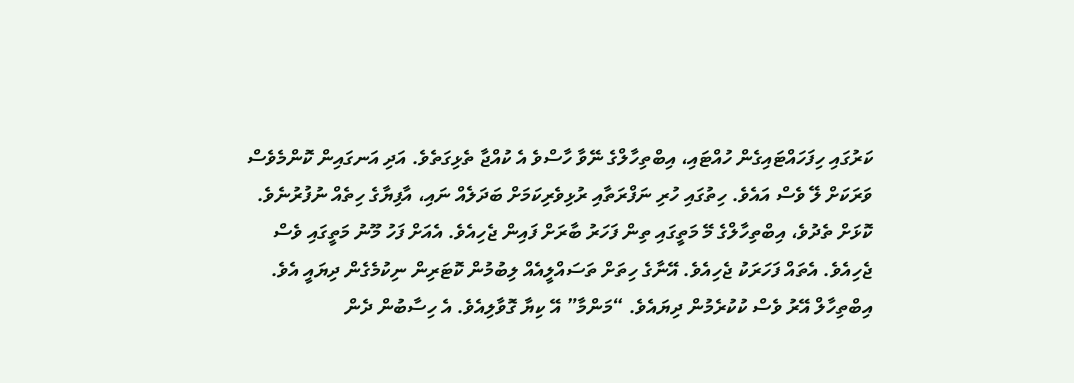ކަރުގައި ހިފަހައްޓައިގެން ހުއްޓައި، އިބްތިހާލްގެ ނޭވާ ހާސްވެ އެ ކުއްޖާ ތެޅިގަތެވެ. އަދި އަނގައިން ކޮންމެވެސް ވަރަކަށް ލޭ ވެސް އައެވެ. ހިތުގައި ހުރި ނަފްރަތާއި ރުޅިވެރިކަމަށް ބަދަލެއް ނައި، އާފިޔާގެ ހިތެއް ނުފުރުނެވެ.
ކޮޅަށް ތެދުވެ، އިބްތިހާލްގެ މޭ މަތީގައި ތިން ފަހަރު ބާރަށް ފައިން ޖެހިއެވެ. އެއަށް ފަހު މޫނު މަތީގައި ވެސް ޖެހިއެވެ. އެތައް ފަހަރަކު ޖެހިއެވެ. އޭނާގެ ހިތަށް ތަސައްލީއެއް ލިބުމުން ކޮޓަރިން ނިކުމެގެން ދިޔައީ އެވެ.
އިބްތިހާލް އޭރު ވެސް ކުކުރެމުން ދިޔައެވެ. “މަންމާ” އޭ ކިޔާ ގޮވާލިއެވެ. އެ ހިސާބުން ދެން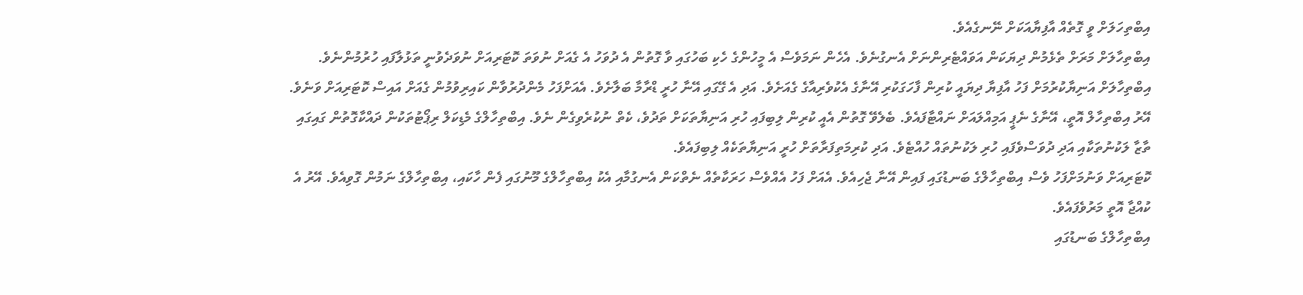އިބްތިހަލަށް ވީ ގޮތެއް އާފިޔާއަކަށް ނޭނގެއެވެ.
އިބްތިހާލަށް މަރަށް ތެޅެމުން ދިޔަކަން އަވައްޓެރިންނަށް އެނގުނެވެ. އެހެން ނަމަވެސް އެ މީހުންގެ ހެކި ބަހުގައި ވާ ގޮތުން އެ ދުވަހު އެ ގެއަށް ނުވަތަ ކޮޓަރިއަށް ނުވަދެވުނީ ތަޅުލާފައި ހުރުމުންނެވެ.
އިބްތިހާލަށް އަނިޔާކުރުމަށް ފަހު އާފިޔާ ދިޔައީ ކުރިން ފާހަގަކުރި އޭނާގެ އެކުވެރިއާގެ ގެއަށެވެ. އަދި އެ ގޭގައި އޭނާ ހުރީ ޑްރާމާ ބަލާށެވެ. އެއަށްފަހު މެންދުރުވާން ކައިރިވުމުން ގެއަށް އައިސް ކޮޓަރިއަށް ވަނެވެ. އޭރު އިބްތިހާލް އޮތީ، އޭނާގެ ނެޕީ އަމިއްލައަށް ނައްޓާފައެވެ. ބެލެވޭ ގޮތުން އެއީ ކުރިން ލިބިފައި ހުރި އަނިޔާތަކަށް ތަދުވެ، ކެތް ނުކުރެވިގެން ނެވެ. އިބްތިހާލްގެ މެޑިކަލް ރިޕޯޓުތަކުން ދައްކާގޮތުން ގައިގައި ތާޒާ ލަކުނުތަކާއި އަދި ދުވަސްވެފައި ހުރި ލަކުނުތައް ހުއްޓެވެ. އަދި ކުރިމަތިފަރާތަށް ހުރީ އަނިޔާތަކެއް ލިބިފައެވެ.
ކޮޓަރިއަށް ވަނުމަށްފަހު ވެސް އިބްތިހާލްގެ ބަނޑުގައި ފައިން އޭނާ ޖެހިއެވެ. އެއަށް ފަހު އެއްވެސް ހަރަކާތެއް ނެތްކަން އެނގުމާއި އެކު އިބްތިހާލްގެ މޫނުގައި ފެން ހާކައި، އިބްތިހާލްގެ ނަމުން ގޮވިއެވެ. އޭރު އެ ކުއްޖާ އޮތީ މަރުވެފައެވެ.
އިބްތިހާލްގެ ބަނޑުގައި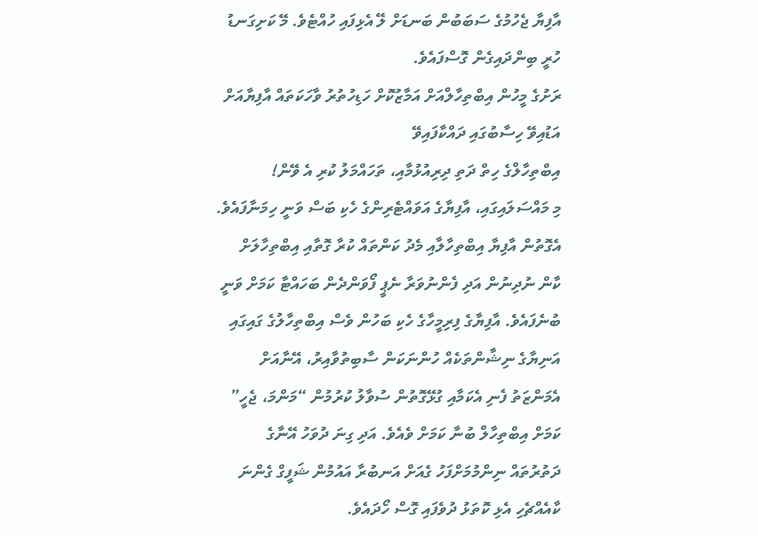އާފިޔާ ޖެހުމުގެ ސަބަބުން ބަނޑަށް ލޭ އެޅިފައި ހުއްޓެވެ. މޭ ކަށިގަނޑު ހުރީ ބިންދައިގެން ގޮސްފައެވެ.
ރަށުގެ މީހުން އިބްތިހާލްއަށް އަމާޒުކޮށް ހަޑިހުތުރު ވާހަކަތައް އާފިޔާއަށް އަޑުއިވޭ ހިސާބުގައި ދައްކާފައިވޭ
އިބްތިހާލްގެ ހިތް ދަތި ދިރިއުޅުމާއި، ތަހައްމަލު ކުރި އެ ވޭން!
މި މައްސަލައިގައި، އާފިޔާގެ އަވައްޓެރިންގެ ހެކި ބަސް ވަނީ ހިމަނާފައެވެ. އެގޮތުން އާފިޔާ އިބްތިހާލާއި މެދު ކަންތައް ކުރާ ގޮތާއި އިބްތިހާލަށް ކާން ނުދިނުން އަދި ފެންނުވަރާ ނެޕީ ފޯވަންދެން ބަހައްޓާ ކަމަށް ވަނީ ބުނެފައެވެ. އާފިޔާގެ ފިރިމީހާގެ ހެކި ބަހުން ވެސް އިބްތިހާލުގެ ގައިގައި އަނިޔާގެ ނިޝާންތަކެއް ހުންނަކަން ސާބިތުވާއިރު، އޭނާއަށް އެމަންޒަތު ފެނި އެކަމާއި ގުޅޭގޮތުން ސުވާލު ކުރުމުން “މަންމަ، ޖެހީ” ކަމަށް އިބްތިހާލް ބުނާ ކަމަށް ވެއެވެ. އަދި ގިނަ ދުވަހު އޭނާގެ ދަތުރުތައް ނިންމުމަށްފަހު ގެއަށް އަނބުރާ އައުމުން ޝަފީގް ގެންނަ ކާއެއްޗެހި އެޅި ކޮތަޅު ދުވެފައި ގޮސް ހޯދައެވެ.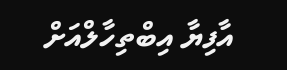އާފިޔާ އިބްތިހާލްއަށް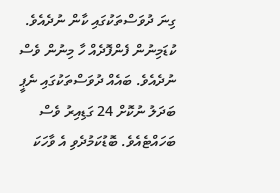ގިނަ ދުވަސްތަކުގައި ކާން ނުދެއެވެ. ކުޑަމިނުން ފެންފޮދެއް ހާ މިނުން ވެސް ނުދެއެވެ. ބައެއް ދުވަސްތަކުގައި ނެޕީ ބަދަލު ނުކޮށް 24 ގަޑިއިރު ވެސް ބަހައްޓެއެވެ. ބޮޑުކަމުދެވި އެ ވާހަކަ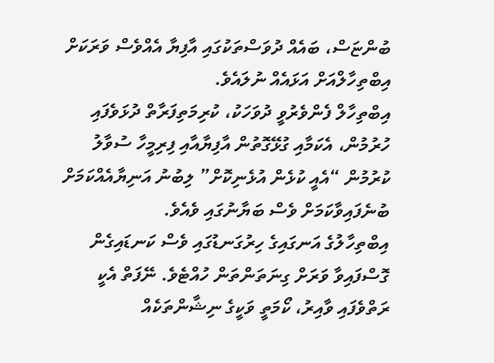ބުންޏަސް، ބައެއް ދުވަސްތަކުގައި އާފިޔާ އެއްވެސް ވަރަކަށް އިބްތިހާލްއަށް އަޅައެއް ނުލައެވެ.
އިބްތިހާލް ފެންވެރުވީ ދުވަހަކު، ކުރިމަތިފަރާތް ދުޅަވެފައި ހުރުމުން، އެކަމާއި ގުޅޭގޮތުން އާފިޔާއާއި ފިރިމީހާ ސުވާލު ކުރުމުން “އެއީ ކުޅެން އުޅެނިކޮށް” ލިބުނު އަނިޔާއެއްކަމަށް ބުނެފައިވާކަމަށް ވެސް ބަޔާނުގައި ވެއެވެ.
އިބްތިހާލުގެ އަނގައިގެ ހިރުގަނޑުގައި ވެސް ކަނޑައިގެން ގޮސްފައިވާ ވަރަށް ގިނަތަންތަން ހުއްޓެވެ. ނޭފަތް އެކީ ރަތްވެފައި ވާއިރު، ކޯމަތީ ވަކީގެ ނިޝާންތަކެއް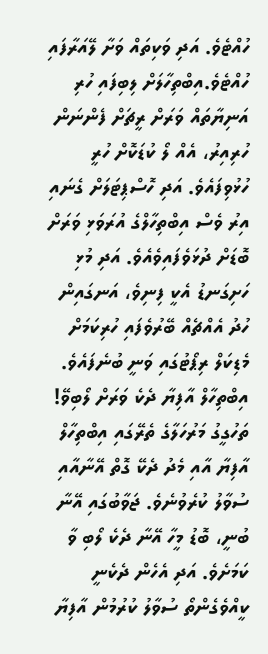ހުއްޓެވެ. އަދި ވަކިތައް ވަށާ ލޭއަރާފައި ހުއްޓެވެ.އިބްތިހާލަށް ލިބިފައި ހުރި އަނިޔާތައް ވަރަށް ރީޗަށް ފެންނަން ހުރިއިރު، އެއް ލޯ ކުޑަކޮށް ހުރީ ހުޅުވިފައެވެ. އަދި ހޮސްޕިޓަލަށް ގެނައި އިރު ވެސް އިބްތިހާލްގެ އުރަވަޅި ވަރަށް ބޮޑަށް ދުޅަވެފައިވެއެވެ. އަދި މުޅި ހަށިގަނޑު އެކީ ފިނިވެ، އަނގައިން ހުދު އެއްޗެއް ބޭރުވެފައި ހުރިކަމަށް މެޑިކަލް ރިޕޯޓުގައި ވަނީ ބުނެފައެވެ.
އިބްތިހާލް އާފިޔާ ދެކެ ވަރަށް ލޯބިވޭ!
ތަހުގީގު މަރުހަލާގެ ތެރޭގައި އިބްތިހާލް އާފިޔާ އާއި މެދު ދެކޭ ގޮތް އޭނާއާއި ސުވާލު ކުރެވުނެވެ. ޖަވާބުގައި އޭނާ ބުނީ، ބޮޑު މީހާ އޭނާ ދެކެ ލޯބި ވާ ކަމަށެވެ. އަދި އެހެން ދެކެނީ ކީއްވެގެންތޯ ސުވާލު ކުރުމުން އާފިޔާ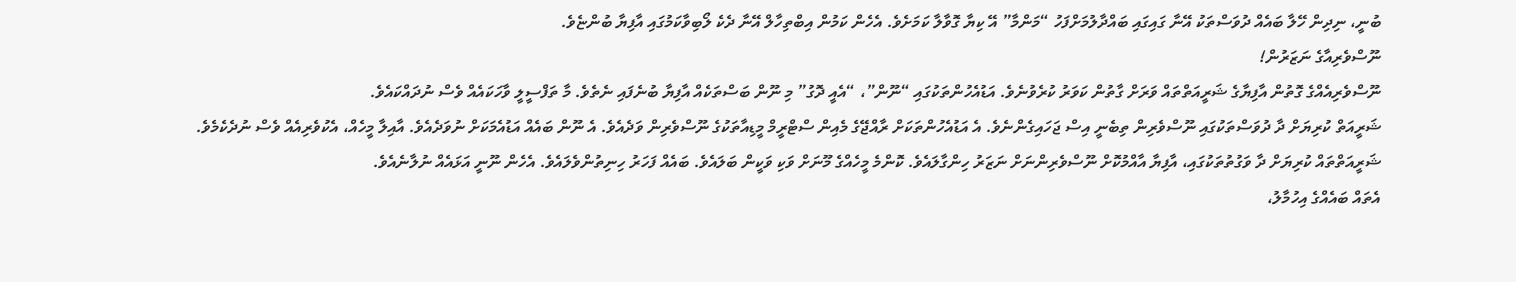ބުނީ، ނިދިން ހޭލާ ބައެއް ދުވަސްތަކު އޭނާ ގައިގައި ބައްދާލުމަށްފަހު “މަންމާ” އޭ ކިޔާ ގޮވާލާ ކަމަށެވެ. އެހެން ކަމުން އިބްތިހާލް އޭނާ ދެކެ ލޯބިވާކަމުގައި އާފިޔާ ބުންޏެވެ.
ނޫސްވެރިއާގެ ނަޒަރުން!
ނޫސްވެރިއެއްގެ ގޮތުން އާފިޔާގެ ޝަރީއަތްތައް ވަރަށް ގާތުން ކަވަރު ކުރެވުނެވެ. އަޑުއެހުންތަކުގައި “ނޫން”، “އެއީ ދޮގު” މި ނޫން ބަސްތަކެއް އާފިޔާ ބުނެފައި ނެތެވެ. މާ ތަފްސީލީ ވާހަކައެއް ވެސް ނުދައްކައެވެ.
ޝަރީއަތް ކުރިޔަށް ދާ ދުވަސްތަކުގައި ނޫސްވެރިން ތިބެނީ އިސް ޖަހައިގެންނެވެ. އެ އަޑުއެހުންތަކަށް ރާއްޖޭގެ މެއިން ސްޓްރީމް މީޑިއާތަކުގެ ނޫސްވެރިން ވަދެއެވެ. އެ ނޫން ބައެއް އަޑުއެމަކަށް ނުވަދެއެވެ. އާއިލާ މީހެއް، އެކުވެރިއެއް ވެސް ނުދެކެމެވެ.
ޝަރީއަތްތައް ކުރިޔަށް ދާ ވަގުތުތަކުގައި، އާފިޔާ އާއްމުކޮށް ނޫސްވެރިންނަށް ނަޒަރު ހިންގާލައެވެ. ކޮންމެ މީހެއްގެ މޫނަށް ވަކި ވަކީން ބަލައެވެ. ބައެއް ފަހަރު ހިނިތުންވެލައެވެ. އެހެން ނޫނީ އަޅައެއް ނުލާނެއެވެ.
އެތައް ބައެއްގެ އިހުމާލު،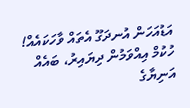އަޑުއަހަން އުނދަގޫ އެތައް ވާހަކައެއް!
ހުކުމް އިއްވަމުން ދިޔައިރު، ބައެއް އަނިޔާގެ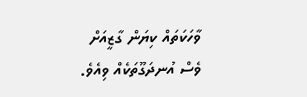ވާހަކަތައް ކިޔަން ގާޒީއަށް ވެސް އުނދަގޫތަކެއް ވިއެވެ.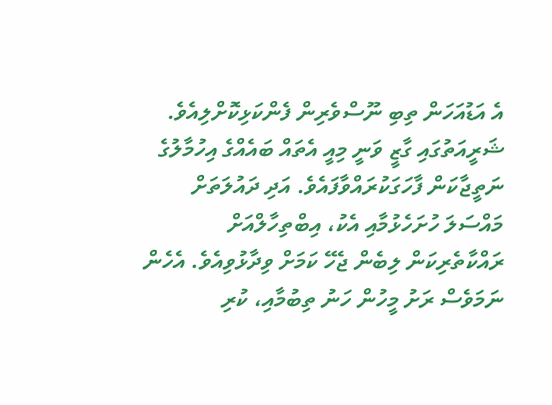އެ އަޑުއަހަން ތިބި ނޫސްވެރިން ފެންކަޅިކޮށްލިއެވެ.
ޝަރީއަތުގައި ގާޒީ ވަނީ މިއީ އެތައް ބައެއްގެ އިހުމާލުގެ ނަތީޖާކަން ފާހަގަކުރައްވާފައެވެ. އަދި ދައުލަތަށް މައްސަލަ ހުށަހެޅުމާއި އެކު، އިބްތިހާލްއަށް ރައްކާތެރިކަން ލިބެން ޖެހޭ ކަމަށް ވިދާޅުވިއެވެ. އެހެން ނަމަވެސް ރަށު މީހުން ހަނު ތިބުމާއި، ކުރި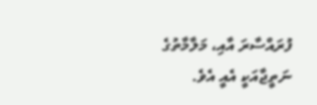ފުރައްސާރަ އާއި، މަލާމާތުގެ ނަތީޖާއަކީ އެއީ އެވެ.